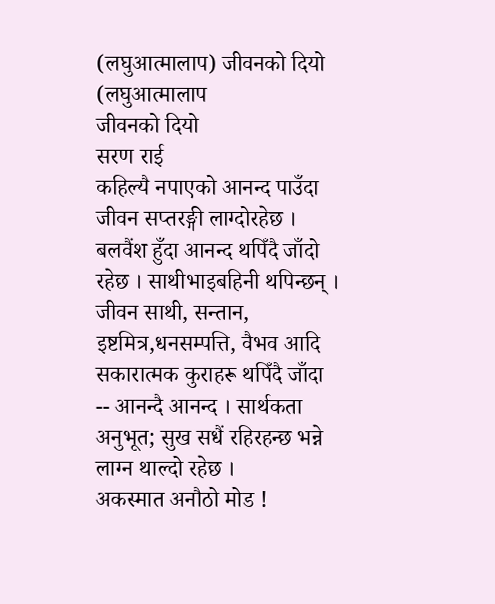(लघुआत्मालाप) जीवनको दियो
(लघुआत्मालाप
जीवनको दियो
सरण राई
कहिल्यै नपाएको आनन्द पाउँदा जीवन सप्तरङ्गी लाग्दोरहेछ । बलवैंश हुँदा आनन्द थपिँदै जाँदो रहेछ । साथीभाइबहिनी थपिन्छन् । जीवन साथी, सन्तान, इष्टमित्र,धनसम्पत्ति, वैभव आदि सकारात्मक कुराहरू थपिँदै जाँदा -- आनन्दै आनन्द । सार्थकता अनुभूत; सुख सधैं रहिरहन्छ भन्ने लाग्न थाल्दो रहेछ ।
अकस्मात अनौठो मोड !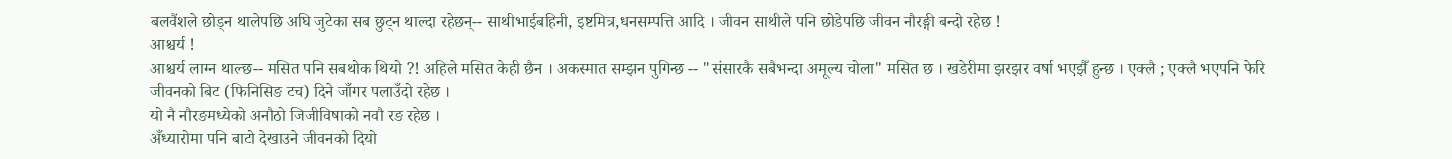बलवैंशले छोड्न थालेपछि अघि जुटेका सब छुट्न थाल्दा रहेछन्-- साथीभाईबहिनी, इष्टमित्र,धनसम्पत्ति आदि । जीवन साथीले पनि छोडेपछि जीवन नौरङ्गी बन्दो रहेछ !
आश्चर्य !
आश्चर्य लाग्न थाल्छ-- मसित पनि सबथोक थियो ?! अहिले मसित केही छैन । अकस्मात सम्झन पुगिन्छ -- "संसारकै सबैभन्दा अमूल्य चोला" मसित छ । खडेरीमा झरझर वर्षा भएझैँ हुन्छ । एक्लै ; एक्लै भएपनि फेरि जीवनको बिट (फिनिसिङ टच) दिने जाँगर पलाउँदो रहेछ ।
यो नै नौरङमध्येको अनौठो जिजीविषाको नवौ रङ रहेछ ।
अँध्यारोमा पनि बाटो देखाउने जीवनको दियो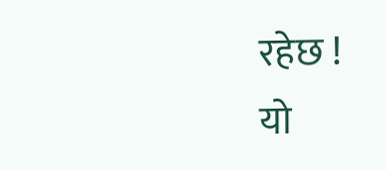रहेछ !
यो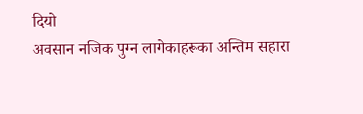दियो
अवसान नजिक पुग्न लागेकाहरूका अन्तिम सहारा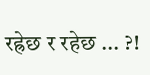रह्रेछ र रहेछ ... ?!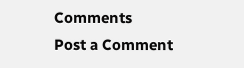Comments
Post a Comment